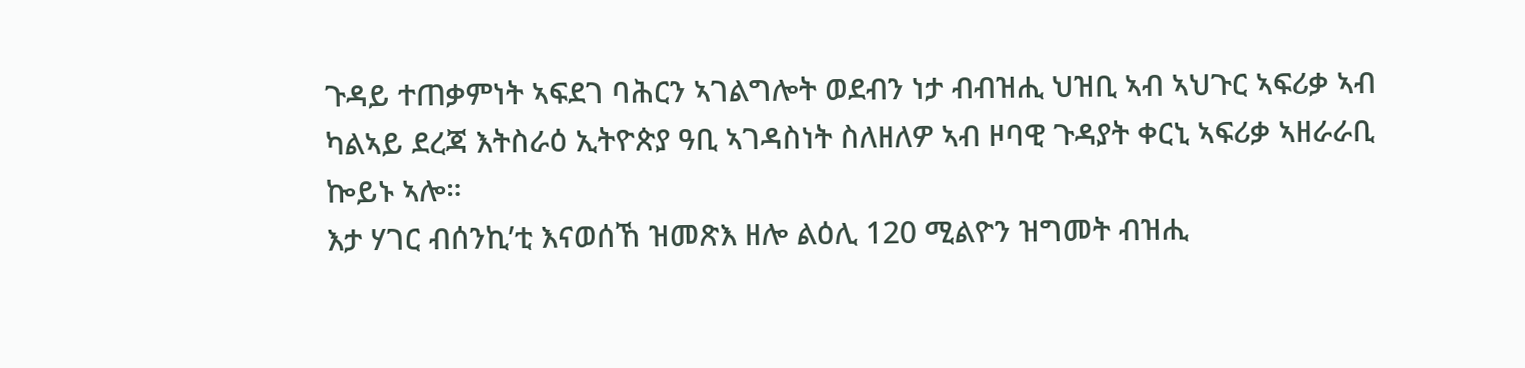ጉዳይ ተጠቃምነት ኣፍደገ ባሕርን ኣገልግሎት ወደብን ነታ ብብዝሒ ህዝቢ ኣብ ኣህጉር ኣፍሪቃ ኣብ ካልኣይ ደረጃ እትስራዕ ኢትዮጵያ ዓቢ ኣገዳስነት ስለዘለዎ ኣብ ዞባዊ ጉዳያት ቀርኒ ኣፍሪቃ ኣዘራራቢ ኰይኑ ኣሎ።
እታ ሃገር ብሰንኪ’ቲ እናወሰኸ ዝመጽእ ዘሎ ልዕሊ 120 ሚልዮን ዝግመት ብዝሒ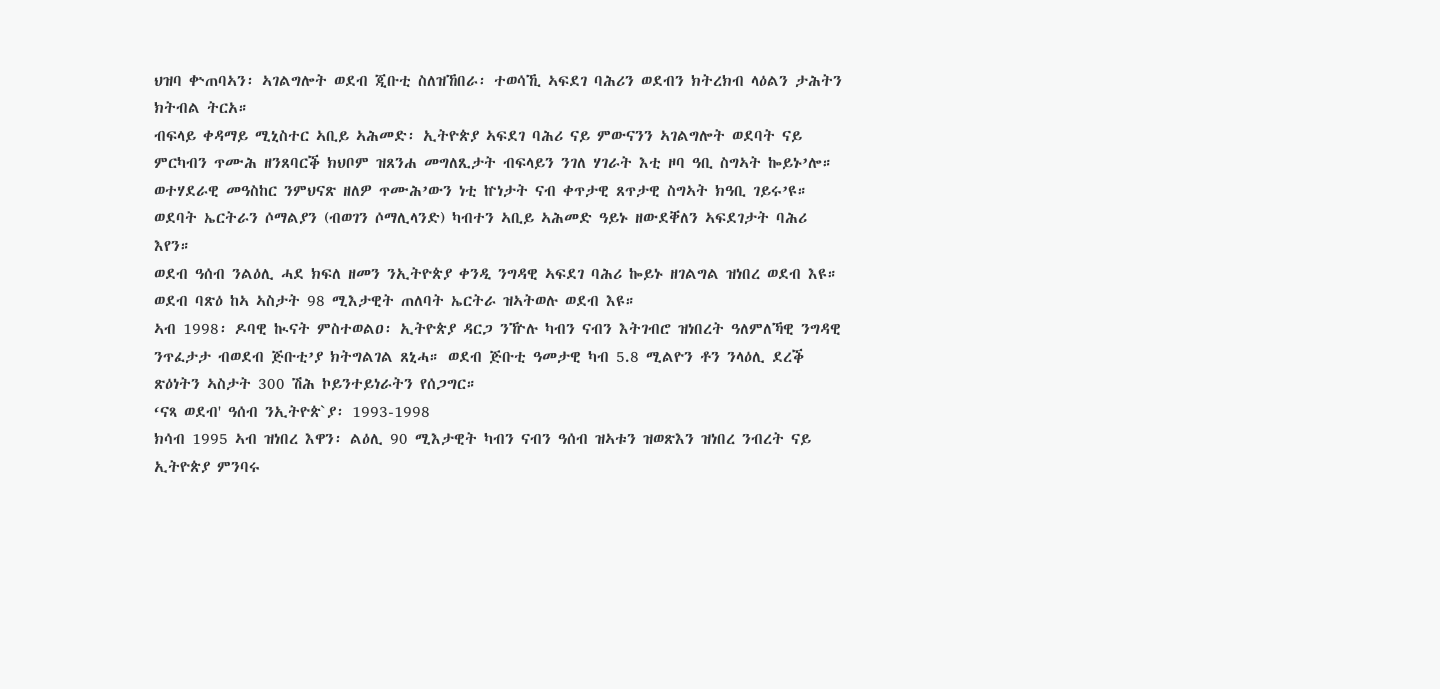ህዝባ ቍጠባኣን፡ ኣገልግሎት ወደብ ጂቡቲ ስለዝኸበራ፡ ተወሳኺ ኣፍደገ ባሕሪን ወደብን ክትረክብ ላዕልን ታሕትን ክትብል ትርአ።
ብፍላይ ቀዳማይ ሚኒስተር ኣቢይ ኣሕመድ፡ ኢትዮጵያ ኣፍደገ ባሕሪ ናይ ምውናንን ኣገልግሎት ወደባት ናይ ምርካብን ጥሙሕ ዘንጸባርቕ ክህቦም ዝጸንሐ መግለጺታት ብፍላይን ንገለ ሃገራት እቲ ዞባ ዓቢ ስግኣት ኰይኑ’ሎ።
ወተሃደራዊ መዓስከር ንምህናጽ ዘለዎ ጥሙሕ’ውን ነቲ ኵነታት ናብ ቀጥታዊ ጸጥታዊ ስግኣት ክዓቢ ገይሩ’ዩ።
ወደባት ኤርትራን ሶማልያን (ብወገን ሶማሊላንድ) ካብተን ኣቢይ ኣሕመድ ዓይኑ ዘውደቐለን ኣፍደገታት ባሕሪ እየን።
ወደብ ዓሰብ ንልዕሊ ሓደ ክፍለ ዘመን ንኢትዮጵያ ቀንዲ ንግዳዊ ኣፍደገ ባሕሪ ኰይኑ ዘገልግል ዝነበረ ወደብ እዩ። ወደብ ባጽዕ ከኣ ኣስታት 98 ሚእታዊት ጠለባት ኤርትራ ዝኣትወሉ ወደብ እዩ።
ኣብ 1998፡ ዶባዊ ኲናት ምስተወልዐ፡ ኢትዮጵያ ዳርጋ ንዅሉ ካብን ናብን እትገብሮ ዝነበረት ዓለምለኻዊ ንግዳዊ ንጥፈታታ ብወደብ ጅቡቲ’ያ ክትግልገል ጸኒሓ። ወደብ ጅቡቲ ዓመታዊ ካብ 5.8 ሚልዮን ቶን ንላዕሊ ደረቕ ጽዕነትን ኣስታት 300 ሽሕ ኮይንተይነራትን የሰጋግር።
‘ናጻ ወደብ' ዓሰብ ንኢትዮጵ`ያ፡ 1993-1998
ክሳብ 1995 ኣብ ዝነበረ እዋን፡ ልዕሊ 90 ሚእታዊት ካብን ናብን ዓሰብ ዝኣቱን ዝወጽእን ዝነበረ ንብረት ናይ ኢትዮጵያ ምንባሩ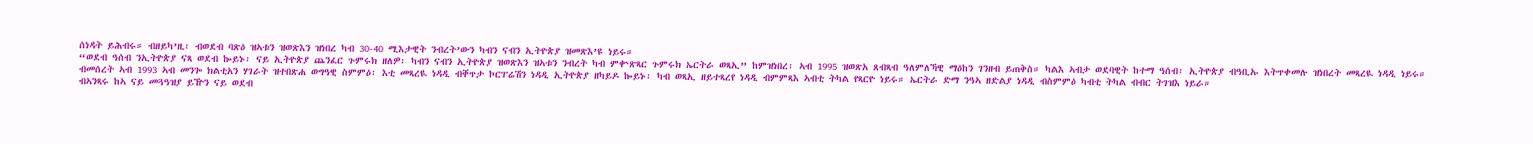ሰነዳት ይሕብሩ። ብዘይካ’ዚ፡ ብወደብ ባጽዕ ዝኣቱን ዝወጽእን ዝነበረ ካብ 30-40 ሚእታዊት ንብረት’ውን ካብን ናብን ኢትዮጵያ ዝመጽእ’ዩ ነይሩ።
“ወደብ ዓሰብ ንኢትዮጵያ ናጻ ወደብ ኰይኑ፡ ናይ ኢትዮጵያ ጨንፈር ጉምሩክ ዘለዎ፡ ካብን ናብን ኢትዮጵያ ዝወጽእን ዝኣቱን ንብረት ካብ ምቍጽጻር ጉምሩክ ኤርትራ ወጻኢ” ከምዝነበረ፡ ኣብ 1995 ዝወጽአ ጸብጻብ ዓለምለኻዊ ማዕከን ገንዘብ ይጠቅስ። ካልእ ኣብታ ወደባዊት ከተማ ዓሰብ፡ ኢትዮጵያ ብዓቢኡ እትጥቀመሉ ዝነበረት መጻረዪ ነዳዲ ነይሩ።
ብመሰረት ኣብ 1993 ኣብ መንጐ ክልቲአን ሃገራት ዝተበጽሐ ወግዓዊ ስምምዕ፡ እቲ መጻረዪ ነዳዲ ብቐጥታ ኮርፐሬሽን ነዳዲ ኢትዮጵያ ዘካይዶ ኰይኑ፡ ካብ ወጻኢ ዘይተጻረየ ነዳዲ ብምምጻእ ኣብቲ ትካል የጻርዮ ነይሩ። ኤርትራ ድማ ንዓኣ ዘድልያ ነዳዲ ብስምምዕ ካብቲ ትካል ብብር ትገዝእ ነይራ።
ብኣንጻሩ ከኣ ናይ መጓዓዝያ ይዅን ናይ ወደብ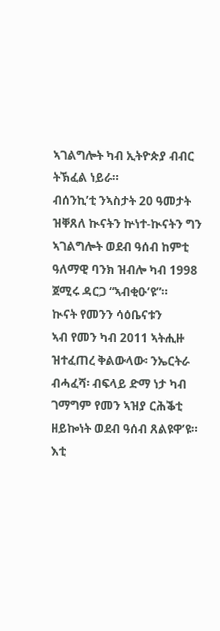ኣገልግሎት ካብ ኢትዮጵያ ብብር ትኽፈል ነይራ።
ብሰንኪ’ቲ ንኣስታት 20 ዓመታት ዝቐጸለ ኲናትን ኵነተ-ኲናትን ግን ኣገልግሎት ወደብ ዓሰብ ከምቲ ዓለማዊ ባንክ ዝብሎ ካብ 1998 ጀሚሩ ዳርጋ “ኣብቂዑ’ዩ”።
ኲናት የመንን ሳዕቤናቱን
ኣብ የመን ካብ 2011 ኣትሒዙ ዝተፈጠረ ቅልውላው፡ ንኤርትራ ብሓፈሻ፡ ብፍላይ ድማ ነታ ካብ ገማግም የመን ኣዝያ ርሕቕቲ ዘይኰነት ወደብ ዓሰብ ጸልዩዋ’ዩ።
እቲ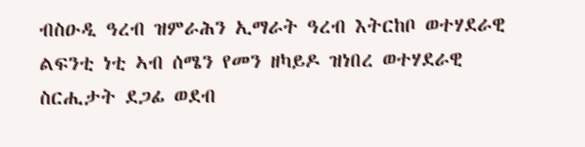ብስዑዲ ዓረብ ዝምራሕን ኢማራት ዓረብ እትርከቦ ወተሃደራዊ ልፍንቲ ነቲ ኣብ ሰሜን የመን ዘካይዶ ዝነበረ ወተሃደራዊ ስርሒታት ደጋፊ ወደብ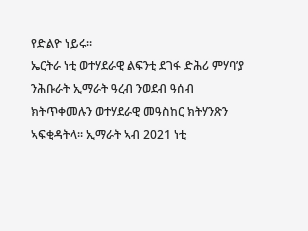የድልዮ ነይሩ።
ኤርትራ ነቲ ወተሃደራዊ ልፍንቲ ደገፋ ድሕሪ ምሃባ’ያ ንሕቡራት ኢማራት ዓረብ ንወደብ ዓሰብ ክትጥቀመሉን ወተሃደራዊ መዓስከር ክትሃንጽን ኣፍቂዳትላ። ኢማራት ኣብ 2021 ነቲ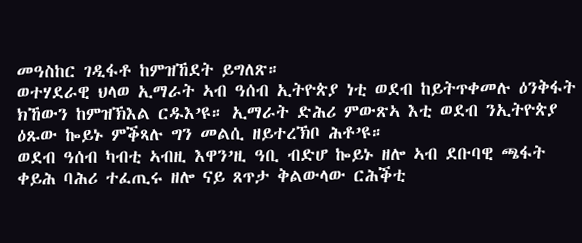መዓስከር ገዲፋቶ ከምዝኸደት ይግለጽ።
ወተሃደራዊ ህላወ ኢማራት ኣብ ዓሰብ ኢትዮጵያ ነቲ ወደብ ከይትጥቀመሉ ዕንቅፋት ክኸውን ከምዝኽእል ርዱእ’ዩ። ኢማራት ድሕሪ ምውጽኣ እቲ ወደብ ንኢትዮጵያ ዕጹው ኰይኑ ምቕጻሉ ግን መልሲ ዘይተረኽቦ ሕቶ’ዩ።
ወደብ ዓሰብ ካብቲ ኣብዚ እዋን’ዚ ዓቢ ብድሆ ኰይኑ ዘሎ ኣብ ደቡባዊ ጫፋት ቀይሕ ባሕሪ ተፈጢሩ ዘሎ ናይ ጸጥታ ቅልውላው ርሕቕቲ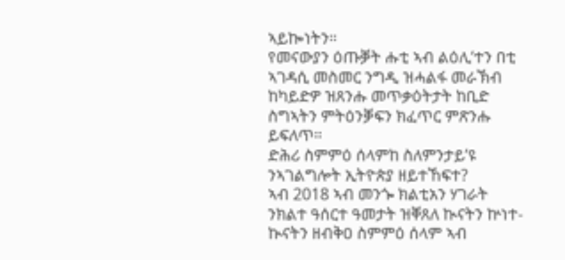ኣይኰነትን።
የመናውያን ዕጡቓት ሑቲ ኣብ ልዕሊ’ተን በቲ ኣገዳሲ መስመር ንግዲ ዝሓልፋ መራኽብ ከካይድዎ ዝጸንሑ መጥቃዕትታት ከቢድ ስግኣትን ምትዕንቓፍን ክፈጥር ምጽንሑ ይፍለጥ።
ድሕሪ ስምምዕ ሰላምከ ስለምንታይ’ዩ ንኣገልግሎት ኢትዮጵያ ዘይተኸፍተ?
ኣብ 2018 ኣብ መንጐ ክልቲአን ሃገራት ንክልተ ዓሰርተ ዓመታት ዝቐጸለ ኲናትን ኵነተ-ኲናትን ዘብቅዐ ስምምዕ ሰላም ኣብ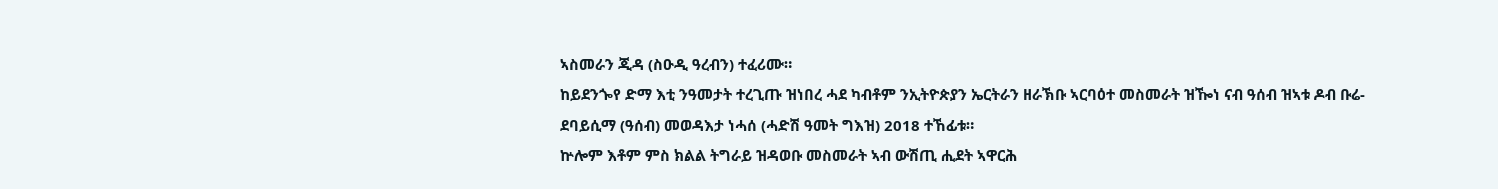ኣስመራን ጂዳ (ስዑዲ ዓረብን) ተፈሪሙ።
ከይደንጐየ ድማ እቲ ንዓመታት ተረጊጡ ዝነበረ ሓደ ካብቶም ንኢትዮጵያን ኤርትራን ዘራኽቡ ኣርባዕተ መስመራት ዝዀነ ናብ ዓሰብ ዝኣቱ ዶብ ቡሬ- ደባይሲማ (ዓሰብ) መወዳእታ ነሓሰ (ሓድሽ ዓመት ግእዝ) 2018 ተኸፊቱ።
ኵሎም እቶም ምስ ክልል ትግራይ ዝዳወቡ መስመራት ኣብ ውሽጢ ሒደት ኣዋርሕ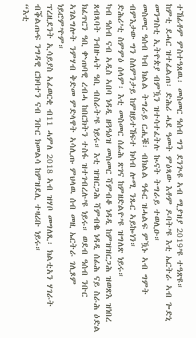ተኸፊቶም ምስተዓጸዉ፡ መስመር ዓሰብ ግን ደንጒዩ ኣብ ሚያዝያ 2019’ዩ ተዓጽዩ።
ከምቲ ደሓር ዝተፈልጠ፡ ድሕሪ ሓደ ዓመት ምዕጻው እቶም ዶባት’ዩ እቲ ኤርትራ ኣብ ጐድኒ መንግስቲ ኢትዮጵያ ብምዃን ዝተሳተፈትሉ ኲናት ትግራይ ተወሊዑ።
መስመር ዓሰብ ካብ ክልል ትግራይ ርሒቑ፡ ብክልል ዓፋር ዝሓልፍ ምዃኑ ኣብ ግምት ብምእታው ግን ስለምንታይ ከምዘይተኸፍተ ክሳብ ሎሚ ንጹር ኣይኰነን።
ድሕሪ’ቲ ስምምዕ ሰላም፡ እቲ መስመር ሰፊሕ ጽገና ከምዘድልዮ’ዩ ዝግለጽ ነይሩ።
ካብ ዓሰብ ናብ ኣዲስ ኣበባ ነዳዲ ዘጓዓዕዝ መስመር ሻምብቆ ነዳዲ ከምዝዝርጋሕ ዝወጽእ ዝነበረ ጸብጻባት ንብዙሓት ዓቢ ብስራት’ዩ ነይሩ። እቲ ዝዝርጋሕ ሻምብቈ ነዳዲ ሰፊሕ ናይ ስራሕ ዕድል ክፈጥርን ዓቢ ቍጠባዊ ረብሓ ከበርክትን ተስፋ ዝተገብረሉ’ዩ ነይሩ። ወደብ ዓሰብ ንቡር ኣገልግሎት ንምሃብ ቅድመ ምድላዋት ኣሳሊጡ ምህላዉ ሰብ መዚ ኤርትራ ገሊጾም ነይሮም’ዮም።
ፕረዚደንት ኢሳይያስ ኣፈወርቂ ብ11 ሓምለ 2018 ኣብ ዝሃቦ መግለጺ፡ ክልቲአን ሃገራት ብቕልጡፍ ንግዳዊ ርክባተን ናብ ንቡር ክመልሳ ከምዝደሊ ተዛሪቡ ነይሩ።
“እቲ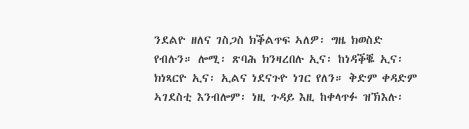ንደልዮ ዘለና ገስጋስ ክቕልጥፍ ኣለዎ፡ ግዜ ክወስድ የብሉን። ሎሚ፡ ጽባሕ ክንዛረበሉ ኢና፡ ከነዳቕቘ ኢና፡ ክነጻርዮ ኢና፡ ኢልና ነደናጉዮ ነገር የለን። ቅድም ቀዳድም ኣገደስቲ እንብሎም፡ ነዚ ጉዳይ እዚ ከቀላጥፉ ዝኽእሉ፡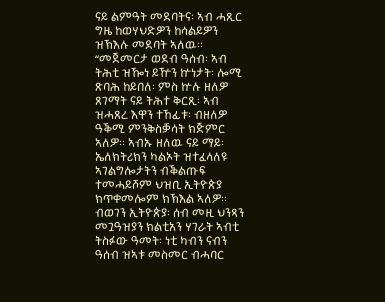ናይ ልምዓት መደባትና፡ ኣብ ሓጺር ግዜ ከወሃህድዎን ከሳልይዎን ዝኽእሉ መደባት ኣለዉ።
“መጀመርታ ወደብ ዓሰብ፡ ኣብ ትሕቲ ዝዀነ ይዅን ኵነታት፡ ሎሚ ጽባሕ ከይበለ፡ ምስ ኵሉ ዘለዎ ጸገማት ናይ ትሕተ ቅርጺ፡ ኣብ ዝሓጸረ እዋን ተኸፊቱ፡ ብዘለዎ ዓቕሚ ምንቅስቓሳት ክጅምር ኣለዎ። ኣብኡ ዘለዉ ናይ ማይ፡ ኤለክትሪክን ካልኦት ዝተፈላለዩ ኣገልግሎታትን ብቕልጡፍ ተመሓይሾም ህዝቢ ኢትዮጵያ ክጥቀመሎም ክኽእል ኣለዎ።
ብወገን ኢትዮጵያ፡ ሰብ መዚ ህንጻን መጓዓዝያን ክልቲአን ሃገራት ኣብቲ ትስፉው ዓመት፡ ነቲ ካብን ናብን ዓሰብ ዝኣቱ መስመር ብሓባር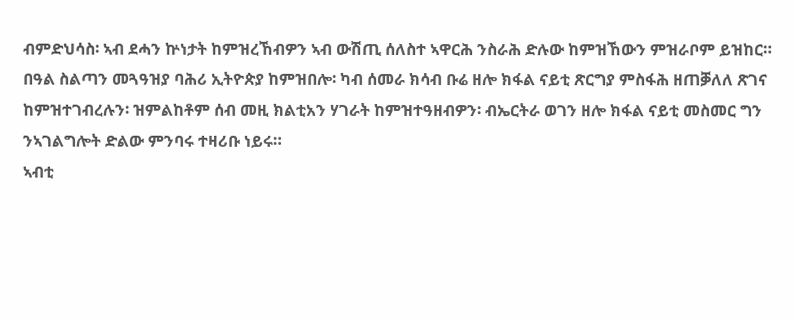ብምድህሳስ፡ ኣብ ደሓን ኵነታት ከምዝረኸብዎን ኣብ ውሽጢ ሰለስተ ኣዋርሕ ንስራሕ ድሉው ከምዝኸውን ምዝራቦም ይዝከር።
በዓል ስልጣን መጓዓዝያ ባሕሪ ኢትዮጵያ ከምዝበሎ፡ ካብ ሰመራ ክሳብ ቡሬ ዘሎ ክፋል ናይቲ ጽርግያ ምስፋሕ ዘጠቓለለ ጽገና ከምዝተገብረሉን፡ ዝምልከቶም ሰብ መዚ ክልቲአን ሃገራት ከምዝተዓዘብዎን፡ ብኤርትራ ወገን ዘሎ ክፋል ናይቲ መስመር ግን ንኣገልግሎት ድልው ምንባሩ ተዛሪቡ ነይሩ።
ኣብቲ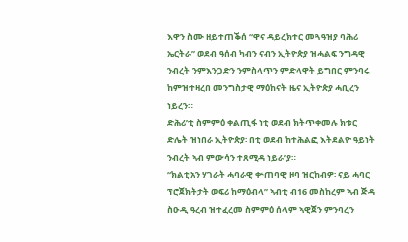እዋን ስሙ ዘይተጠቕሰ “ዋና ዳይረክተር መጓዓዝያ ባሕሪ ኤርትራ” ወደብ ዓሰብ ካብን ናብን ኢትዮጵያ ዝሓልፍ ንግዳዊ ንብረት ንምእንጋድን ንምስላጥን ምድላዋት ይግበር ምንባሩ ከምዝተዛረበ መንግስታዊ ማዕከናት ዜና ኢትዮጵያ ሓቢረን ነይረን።
ድሕሪ’ቲ ስምምዕ ቀልጢፋ ነቲ ወደብ ክትጥቀመሉ ክቱር ድሌት ዝነበራ ኢትዮጵያ፡ በቲ ወደብ ከተሕልፎ እትደልዮ ዓይነት ንብረት ኣብ ምውሳን ተጸሚዳ ነይራ’ያ።
“ክልቲአን ሃገራት ሓባራዊ ቍጠባዊ ዞባ ዝርከብዎ፡ ናይ ሓባር ፕሮጀክትታት ወፍሪ ከማዕብላ” ኣብቲ ብ16 መስከረም ኣብ ጅዳ ስዑዲ ዓረብ ዝተፈረመ ስምምዕ ሰላም ኣዊጀን ምንባረን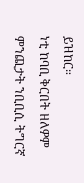ይዝከር።
ነቲ ከባቢ ቅርበት ዘለዎም ምንጪታት ንቢቢሲ ትግርኛ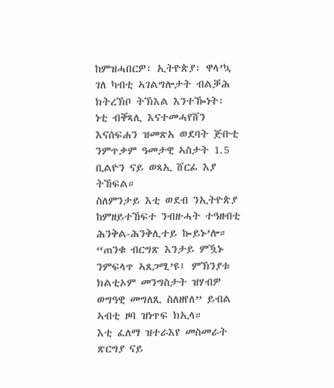ከምዝሓበርዎ፡ ኢትዮጵያ፡ ዋላ’ኳ ገለ ካብቲ ኣገልግሎታት ብልቓሕ ክትረኽቦ ትኽእል እንተዀነት፡ ነቲ ብቐጻሊ እናተመሓየሸን እናሰፍሐን ዝመጽአ ወደባት ጅቡቲ ንምጥቃም ዓመታዊ ኣስታት 1.5 ቢልዮን ናይ ወጻኢ ሸርፊ እያ ትኸፍል።
ስለምንታይ እቲ ወደብ ንኢትዮጵያ ከምዘይተኸፍተ ንብዙሓት ተዓዘብቲ ሕንቅል-ሕንቅሊተይ ኰይኑ’ሎ።
“ጠንቁ ብርግጽ እንታይ ምዃኑ ንምፍላጥ ኣጸጋሚ’ዩ፤ ምኽንያቱ ክልቲኦም መንግስታት ዝሃብዎ ወግዓዊ መግለጺ ስለዘየለ” ይብል ኣብቲ ዞባ ዝነጥፍ ክኢላ።
እቲ ፈለማ ዝተራእየ መስመራት ጽርግያ ናይ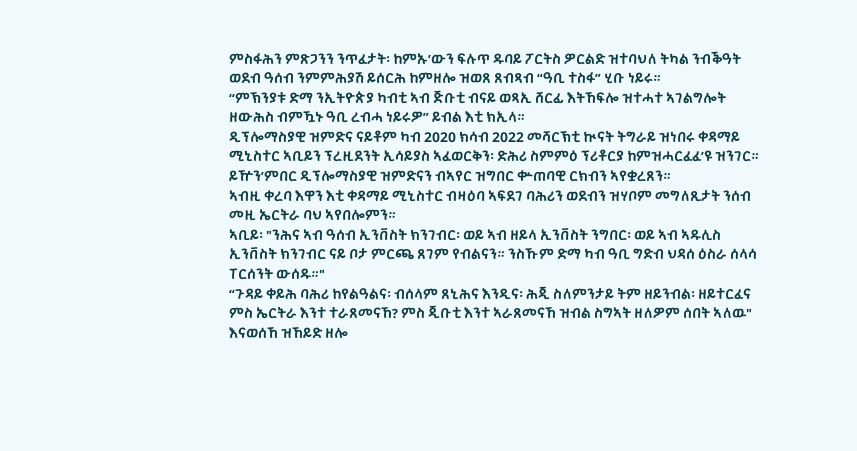ምስፋሕን ምጽጋንን ንጥፈታት፡ ከምኡ’ውን ፍሉጥ ዱባይ ፖርትስ ዎርልድ ዝተባህለ ትካል ንብቕዓት ወደብ ዓሰብ ንምምሕያሽ ይሰርሕ ከምዘሎ ዝወጸ ጸብጻብ “ዓቢ ተስፋ” ሂቡ ነይሩ።
“ምኽንያቱ ድማ ንኢትዮጵያ ካብቲ ኣብ ጅቡቲ ብናይ ወጻኢ ሸርፊ እትኸፍሎ ዝተሓተ ኣገልግሎት ዘውሕስ ብምዃኑ ዓቢ ረብሓ ነይሩዎ” ይብል እቲ ክኢላ።
ዲፕሎማስያዊ ዝምድና ናይቶም ካብ 2020 ክሳብ 2022 መሻርኽቲ ኲናት ትግራይ ዝነበሩ ቀዳማይ ሚኒስተር ኣቢይን ፕረዚደንት ኢሳይያስ ኣፈወርቅን፡ ድሕሪ ስምምዕ ፕሪቶርያ ከምዝሓርፈፈ’ዩ ዝንገር። ይዅን’ምበር ዲፕሎማስያዊ ዝምድናን ብኣየር ዝግበር ቍጠባዊ ርክብን ኣየቋረጸን።
ኣብዚ ቀረባ እዋን እቲ ቀዳማይ ሚኒስተር ብዛዕባ ኣፍደገ ባሕሪን ወደብን ዝሃቦም መግለጺታት ንሰብ መዚ ኤርትራ ባህ ኣየበሎምን።
ኣቢይ፡ "ንሕና ኣብ ዓሰብ ኢንቨስት ክንገብር፡ ወይ ኣብ ዘይላ ኢንቨስት ንግበር፡ ወይ ኣብ ኣዱሊስ ኢንቨስት ክንገብር ናይ ቦታ ምርጫ ጸገም የብልናን። ንስኹም ድማ ካብ ዓቢ ግድብ ህዳሰ ዕስራ ሰላሳ ፐርሰንት ውሰዱ።"
“ጉዳይ ቀይሕ ባሕሪ ከየልዓልና፡ ብሰላም ጸኒሕና እንዲና፡ ሕጂ ስለምንታይ ትም ዘይንብል፡ ዘይተርፈና ምስ ኤርትራ እንተ ተራጸመናኸ? ምስ ጂቡቲ እንተ ኣራጸመናኸ ዝብል ስግኣት ዘለዎም ሰበት ኣለዉ" እናወሰኸ ዝኸይድ ዘሎ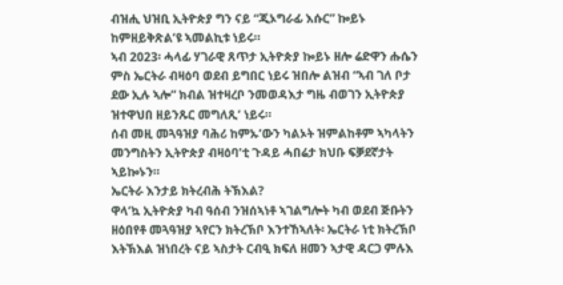ብዝሒ ህዝቢ ኢትዮጵያ ግን ናይ “ጂኦግራፊ እሱር” ኰይኑ ከምዘይቅጽል’ዩ ኣመልኪቱ ነይሩ።
ኣብ 2023፡ ሓላፊ ሃገራዊ ጸጥታ ኢትዮጵያ ኰይኑ ዘሎ ሬድዋን ሑሴን ምስ ኤርትራ ብዛዕባ ወደብ ይግበር ነይሩ ዝበሎ ልዝብ “ኣብ ገለ ቦታ ደው ኢሉ ኣሎ” ክብል ዝተዛረቦ ንመወዳእታ ግዜ ብወገን ኢትዮጵያ ዝተዋህበ ዘይንጹር መግለጺ’ ነይሩ።
ሰብ መዚ መጓዓዝያ ባሕሪ ከምኡ’ውን ካልኦት ዝምልከቶም ኣካላትን መንግስትን ኢትዮጵያ ብዛዕባ’ቲ ጉዳይ ሓበሬታ ክህቡ ፍቓደኛታት ኣይኰኑን።
ኤርትራ እንታይ ክትረብሕ ትኽእል?
ዋላ’ኳ ኢትዮጵያ ካብ ዓሰብ ንዝሰኣነቶ ኣገልግሎት ካብ ወደብ ጅቡትን ዘዕበየቶ መጓዓዝያ ኣየርን ክትረኽቦ እንተኸኣለት፡ ኤርትራ ነቲ ክትረኽቦ እትኽእል ዝነበረት ናይ ኣስታት ርብዒ ክፍለ ዘመን ኣታዊ ዳርጋ ምሉእ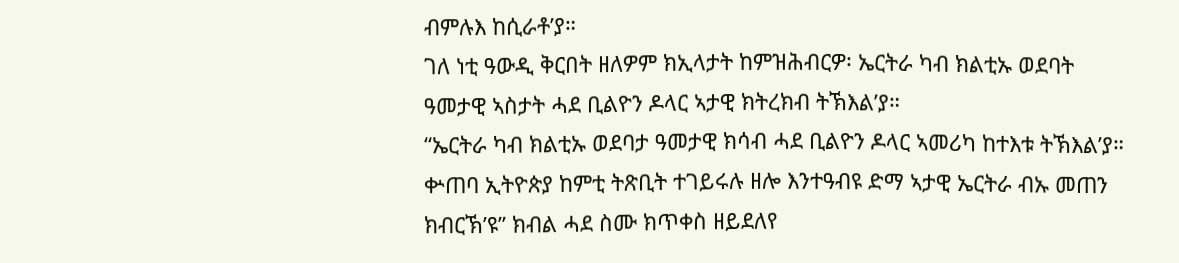ብምሉእ ከሲራቶ’ያ።
ገለ ነቲ ዓውዲ ቅርበት ዘለዎም ክኢላታት ከምዝሕብርዎ፡ ኤርትራ ካብ ክልቲኡ ወደባት ዓመታዊ ኣስታት ሓደ ቢልዮን ዶላር ኣታዊ ክትረክብ ትኽእል’ያ።
“ኤርትራ ካብ ክልቲኡ ወደባታ ዓመታዊ ክሳብ ሓደ ቢልዮን ዶላር ኣመሪካ ከተእቱ ትኽእል’ያ። ቍጠባ ኢትዮጵያ ከምቲ ትጽቢት ተገይሩሉ ዘሎ እንተዓብዩ ድማ ኣታዊ ኤርትራ ብኡ መጠን ክብርኽ’ዩ” ክብል ሓደ ስሙ ክጥቀስ ዘይደለየ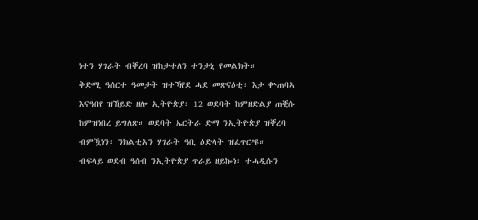ነተን ሃገራት ብቐረባ ዝከታተለን ተንታኒ የመልክት።
ቅድሚ ዓሰርተ ዓመታት ዝተኻየደ ሓደ መጽናዕቲ፡ እታ ቍጠባኣ እናዓበየ ዝኸይድ ዘሎ ኢትዮጵያ፡ 12 ወደባት ከምዘድልያ ጠቒሱ ከምዝነበረ ይግለጽ። ወደባት ኤርትራ ድማ ንኢትዮጵያ ዝቐረባ ብምዃነን፡ ንክልቲአን ሃገራት ዓቢ ዕድላት ዝፈጥር’ዩ።
ብፍላይ ወደብ ዓሰብ ንኢትዮጵያ ጥራይ ዘይኰነ፡ ተሓዲሱን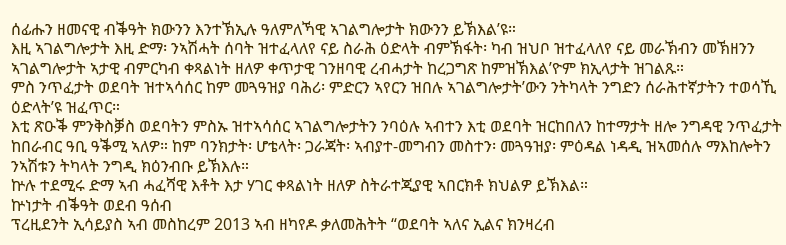ሰፊሑን ዘመናዊ ብቕዓት ክውንን እንተኽኢሉ ዓለምለኻዊ ኣገልግሎታት ክውንን ይኽእል’ዩ።
እዚ ኣገልግሎታት እዚ ድማ፡ ንኣሽሓት ሰባት ዝተፈላለየ ናይ ስራሕ ዕድላት ብምኽፋት፡ ካብ ዝህቦ ዝተፈላለየ ናይ መራኽብን መኽዘንን ኣገልግሎታት ኣታዊ ብምርካብ ቀጻልነት ዘለዎ ቀጥታዊ ገንዘባዊ ረብሓታት ከረጋግጽ ከምዝኽእል’ዮም ክኢላታት ዝገልጹ።
ምስ ንጥፈታት ወደባት ዝተኣሳሰር ከም መጓዓዝያ ባሕሪ፡ ምድርን ኣየርን ዝበሉ ኣገልግሎታት’ውን ንትካላት ንግድን ሰራሕተኛታትን ተወሳኺ ዕድላት’ዩ ዝፈጥር።
እቲ ጽዑቕ ምንቅስቓስ ወደባትን ምስኡ ዝተኣሳሰር ኣገልግሎታትን ንባዕሉ ኣብተን እቲ ወደባት ዝርከበለን ከተማታት ዘሎ ንግዳዊ ንጥፈታት ከበራብር ዓቢ ዓቕሚ ኣለዎ። ከም ባንክታት፡ ሆቴላት፡ ጋራጃት፡ ኣብያተ-መግብን መስተን፡ መጓዓዝያ፡ ምዕዳል ነዳዲ ዝኣመሰሉ ማእከሎትን ንኣሽቱን ትካላት ንግዲ ክዕንብቡ ይኽእሉ።
ኵሉ ተደሚሩ ድማ ኣብ ሓፈሻዊ እቶት እታ ሃገር ቀጻልነት ዘለዎ ስትራተጂያዊ ኣበርክቶ ክህልዎ ይኽእል።
ኵነታት ብቕዓት ወደብ ዓሰብ
ፕረዚደንት ኢሳይያስ ኣብ መስከረም 2013 ኣብ ዘካየዶ ቃለመሕትት “ወደባት ኣለና ኢልና ክንዛረብ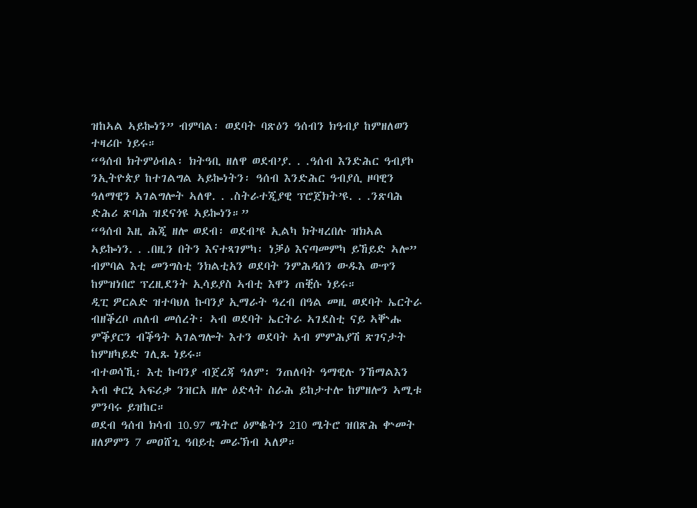ዝከኣል ኣይኰነን” ብምባል፡ ወደባት ባጽዕን ዓሰብን ክዓብያ ከምዘለወን ተዛሪቡ ነይሩ።
“ዓሰብ ክትምዕብል፡ ክትዓቢ ዘለዋ ወደብ’ያ. . .ዓሰብ እንድሕር ዓብያኮ ንኢትዮጵያ ከተገልግል ኣይኰነትን፡ ዓሰብ እንድሕር ዓብያሲ ዞባዊን ዓለማዊን ኣገልግሎት ኣለዋ. . .ስትራተጂያዊ ፕሮጀክት’ዩ. . .ንጽባሕ ድሕሪ ጽባሕ ዝደናጎዩ ኣይኰነን።”
“ዓሰብ እዚ ሕጂ ዘሎ ወደብ፡ ወደብ’ዩ ኢልካ ክትዛረበሉ ዝክኣል ኣይኰነን. . .በዚን በትን እናተጻገምካ፡ ነቓዕ እናጣመምካ ይኸይድ ኣሎ” ብምባል እቲ መንግስቲ ንክልቲአን ወደባት ንምሕዳሰን ውዱእ ውጥን ከምዝነበሮ ፕረዚደንት ኢሳይያስ ኣብቲ እዋን ጠቒሱ ነይሩ።
ዲፒ ዎርልድ ዝተባህለ ኩባንያ ኢማራት ዓረብ በዓል መዚ ወደባት ኤርትራ ብዘቕረቦ ጠለብ መሰረት፡ ኣብ ወደባት ኤርትራ ኣገደስቲ ናይ ኣቝሑ ምቕያርን ብቕዓት ኣገልግሎት እተን ወደባት ኣብ ምምሕያሽ ጽገናታት ከምዘካይድ ገሊጹ ነይሩ።
ብተወሳኺ፡ እቲ ኩባንያ ብጀረጃ ዓለም፡ ንጠለባት ዓማዊሉ ንኸማልእን ኣብ ቀርኒ ኣፍሪቃ ንዝርአ ዘሎ ዕድላት ስራሕ ይከታተሎ ከምዘሎን ኣሚቱ ምንባሩ ይዝከር።
ወደብ ዓሰብ ክሳብ 10.97 ሜትሮ ዕምቈትን 210 ሜትሮ ዝበጽሕ ቍመት ዘለዎምን 7 መዐሸጊ ዓበይቲ መራኽብ ኣለዎ።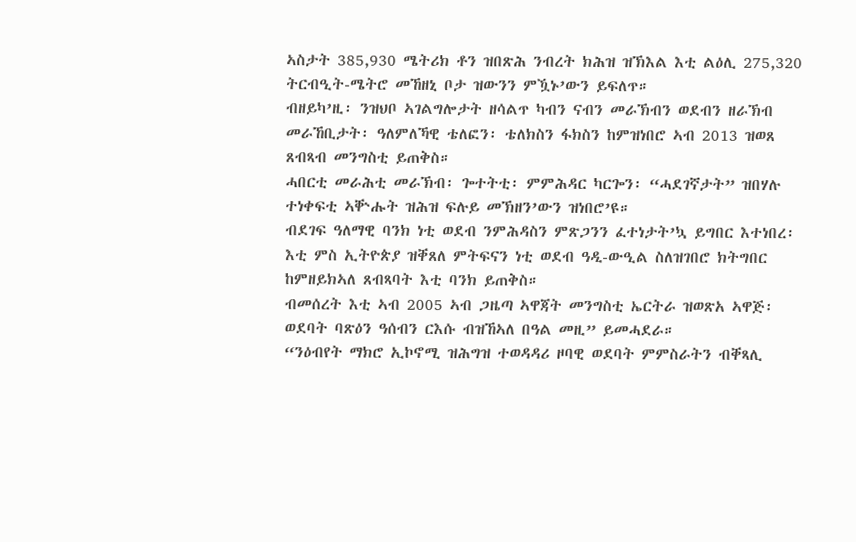ኣስታት 385,930 ሜትሪክ ቶን ዝበጽሕ ንብረት ክሕዝ ዝኽእል እቲ ልዕሊ 275,320 ትርብዒት-ሜትሮ መኸዘኒ ቦታ ዝውንን ምዃኑ’ውን ይፍለጥ።
ብዘይካ’ዚ፡ ንዝህቦ ኣገልግሎታት ዘሳልጥ ካብን ናብን መራኽብን ወደብን ዘራኽብ መራኸቢታት፡ ዓለምለኻዊ ቴለፎን፡ ቴለክስን ፋክስን ከምዝነበሮ ኣብ 2013 ዝወጸ ጸብጻብ መንግስቲ ይጠቅስ።
ሓበርቲ መራሕቲ መራኽብ፡ ጐተትቲ፡ ምምሕዳር ካርጐን፡ “ሓደገኛታት” ዝበሃሉ ተነቀፍቲ ኣቝሑት ዝሕዝ ፍሉይ መኽዘን’ውን ዝነበሮ’ዩ።
ብደገፍ ዓለማዊ ባንክ ነቲ ወደብ ንምሕዳስን ምጽጋንን ፈተነታት’ኳ ይግበር እተነበረ፡ እቲ ምስ ኢትዮጵያ ዝቐጸለ ምትፍናን ነቲ ወደብ ዓዲ-ውዒል ስለዝገበሮ ክትግበር ከምዘይክኣለ ጸብጻባት እቲ ባንክ ይጠቅስ።
ብመሰረት እቲ ኣብ 2005 ኣብ ጋዜጣ ኣዋጃት መንግስቲ ኤርትራ ዝወጽአ ኣዋጅ፡ ወደባት ባጽዕን ዓሰብን ርእሱ ብዝኸኣለ በዓል መዚ” ይመሓደራ።
“ንዕብየት ማክሮ ኢኮኖሚ ዝሕግዝ ተወዳዳሪ ዞባዊ ወደባት ምምስራትን ብቐጻሊ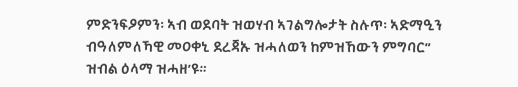ምድንፍዖምን፡ ኣብ ወደባት ዝወሃብ ኣገልግሎታት ስሉጥ፡ ኣድማዒን ብዓለምለኻዊ መዐቀኒ ደረጃኡ ዝሓለወን ከምዝኸውን ምግባር” ዝብል ዕላማ ዝሓዘ’ዩ።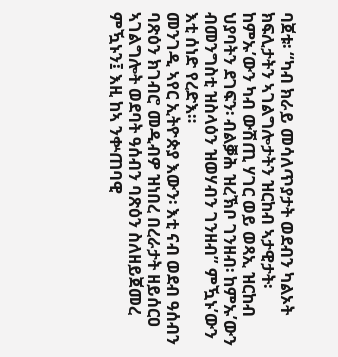ባጀቱ፡ “ካብ ክራይ መሳለጥያታት ወደብን ካልኦት ክፍሊታትን ኣገልግሎታትን ዝርከብ ኣታዊታት፡ ከምኡ’ውን ካብ ውሽጢ ሃገር ወይ ወጻኢ ዝርከብ ህያባትን ደገፍን፡ ብልቓሕ ዝረኽቦ ገንዘብ፡ ከምኡ’ውን ብመንግስቲ ዝስላዕን ዝወሃብን ገንዘብ” ምዃኑ’ውን እቲ ሰነድ የረድእ።
መንገዲ ኣየር ኢትዮጵያ እውን፡ እቲ ናብ ወደብ ዓሰብን ባጽዕን ክገብሮ መዲብዎ ዝነበረ በረራታት ዘይሰርዐ ኣገልግሎት ወደባት ዓሰብን ባጽዕን ስለዘይጀመረ ምዃኑን፤ እዚ ከኣ ንቍጠባዊ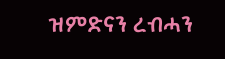ዝምድናን ረብሓን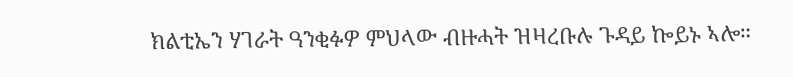ክልቲኤን ሃገራት ዓንቂፉዎ ምህላው ብዙሓት ዝዛረቡሉ ጉዳይ ኰይኑ ኣሎ።